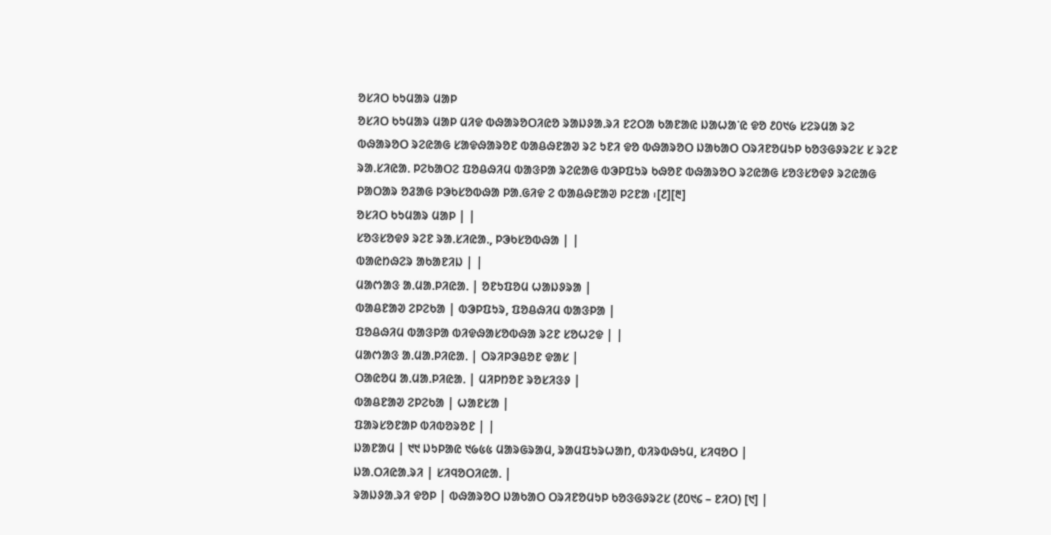ᱚᱥᱤᱛ ᱠᱩᱢᱟᱨ ᱢᱟᱞ
ᱚᱥᱤᱛ ᱠᱩᱢᱟᱨ ᱢᱟᱞ ᱢᱤᱫ ᱵᱷᱟᱨᱚᱛᱤᱭᱚ ᱨᱟᱡᱽᱟᱹᱨᱤ ᱱᱮᱛᱟ ᱠᱟᱱᱟᱭ ᱡᱟᱦᱟᱸᱭ ᱫᱚ ᱒᱐᱑᱙ ᱥᱮᱨᱢᱟ ᱨᱮ ᱵᱷᱟᱨᱚᱛ ᱨᱮᱭᱟᱜ ᱥᱟᱫᱷᱟᱨᱚᱱ ᱵᱟᱪᱷᱱᱟᱣ ᱨᱮ ᱩᱱᱤ ᱫᱚ ᱵᱷᱟᱨᱚᱛ ᱡᱟᱠᱟᱛ ᱛᱨᱤᱱᱚᱢᱩᱞ ᱠᱚᱝᱜᱽᱨᱮᱥ ᱥ ᱨᱮᱱ ᱨᱟᱹᱥᱤᱭᱟᱹ ᱞᱮᱠᱟᱛᱮ ᱯᱚᱪᱷᱤᱢ ᱵᱟᱝᱞᱟ ᱨᱮᱭᱟᱜ ᱵᱳᱞᱯᱩᱨ ᱠᱷᱚᱱ ᱵᱷᱟᱨᱚᱛ ᱨᱮᱭᱟᱜ ᱥᱚᱝᱥᱚᱫᱽ ᱨᱮᱭᱟᱜ ᱞᱟᱛᱟᱨ ᱚᱲᱟᱜ ᱞᱳᱠᱥᱚᱵᱷᱟ ᱞᱟᱹᱜᱤᱫ ᱮ ᱵᱟᱪᱷᱱᱟᱣ ᱞᱮᱱᱟ ᱾[᱒][᱓]
ᱚᱥᱤᱛ ᱠᱩᱢᱟᱨ ᱢᱟᱞ | |
ᱥᱚᱝᱥᱚᱫᱽ ᱨᱮᱱ ᱨᱟᱹᱥᱤᱭᱟᱹ, ᱞᱳᱠᱥᱚᱵᱷᱟ | |
ᱵᱟᱭᱴᱷᱮᱨ ᱟᱠᱟᱱᱤᱡ | |
ᱢᱟᱬᱟᱝ ᱟᱹᱢᱟᱹᱞᱤᱭᱟᱹ | ᱚᱱᱩᱯᱚᱢ ᱦᱟᱡᱽᱨᱟ |
ᱵᱟᱪᱱᱟᱣ ᱮᱞᱮᱠᱟ | ᱵᱳᱞᱯᱩᱨ, ᱯᱚᱪᱷᱤᱢ ᱵᱟᱝᱞᱟ |
ᱯᱚᱪᱷᱤᱢ ᱵᱟᱝᱞᱟ ᱵᱤᱫᱷᱟᱥᱚᱵᱷᱟ ᱨᱮᱱ ᱥᱚᱦᱮᱫ | |
ᱢᱟᱬᱟᱝ ᱟᱹᱢᱟᱹᱞᱤᱭᱟᱹ | ᱛᱨᱤᱞᱳᱪᱚᱱ ᱫᱟᱥ |
ᱛᱟᱭᱚᱢ ᱟᱹᱢᱟᱹᱞᱤᱭᱟᱹ | ᱢᱤᱞᱴᱚᱱ ᱨᱚᱥᱤᱝᱽ |
ᱵᱟᱪᱱᱟᱣ ᱮᱞᱮᱠᱟ | ᱦᱟᱱᱥᱟ |
ᱯᱟᱨᱥᱚᱱᱟᱞ ᱵᱤᱵᱚᱨᱚᱱ | |
ᱡᱟᱱᱟᱢ | ᱑᱑ ᱡᱩᱞᱟᱭ ᱑᱙᱕᱕ ᱢᱟᱨᱜᱨᱟᱢ, ᱨᱟᱢᱯᱩᱨᱦᱟᱴ, ᱵᱤᱨᱵᱷᱩᱢ, ᱥᱤᱧᱚᱛ |
ᱡᱟᱹᱛᱤᱭᱟᱹᱨᱤ | ᱥᱤᱧᱚᱛᱤᱭᱟᱹ |
ᱨᱟᱡᱽᱟᱹᱨᱤ ᱫᱚᱞ | ᱵᱷᱟᱨᱚᱛ ᱡᱟᱠᱟᱛ ᱛᱨᱤᱱᱚᱢᱩᱞ ᱠᱚᱝᱜᱽᱨᱮᱥ (᱒᱐᱑᱔ – ᱱᱤᱛ) [᱑] |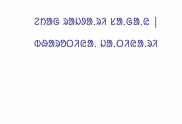ᱮᱴᱟᱜ ᱨᱟᱡᱽᱟᱹᱨᱤ ᱥᱟᱹᱜᱟᱹᱭ | ᱵᱷᱟᱨᱚᱛᱤᱭᱟᱹ ᱡᱟᱹᱛᱤᱭᱟᱹᱨᱤ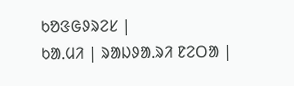ᱠᱚᱝᱜᱽᱨᱮᱥ |
ᱠᱟᱹᱢᱤ | ᱨᱟᱡᱽᱟᱹᱨᱤ ᱱᱮᱛᱟ |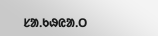ᱥᱟᱹᱠᱷᱭᱟᱹᱛ